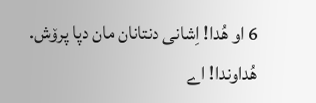6 او هُدا! اِشانی دنتانان مان دپا پرۆش. هُداوندا! اے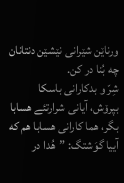ورناێن شێرانی نێشێن دنتانان چه بُنا در کن.
شِرّ و بدکارانی باسکا بپرۆش، آیانی شرارتئے هسابا بگر، هما کارانی هسابا هم که آییا گوَشتگ: ”هُدا در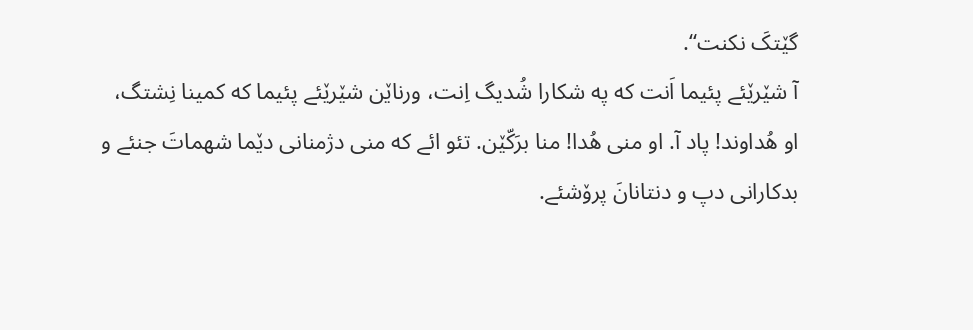گێتکَ نکنت“.
آ شێرێئے پئیما اَنت که په شکارا شُدیگ اِنت، ورناێن شێرێئے پئیما که کمینا نِشتگ،
او هُداوند! پاد آ. او منی هُدا! منا برَکّێن. تئو ائے که منی دژمنانی دێما شهماتَ جنئے و بدکارانی دپ و دنتانانَ پرۆشئے.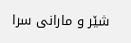شێر و مارانی سرا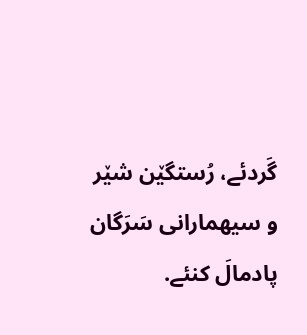گَردئے، رُستگێن شێر و سیهمارانی سَرَگان پادمالَ کنئے.